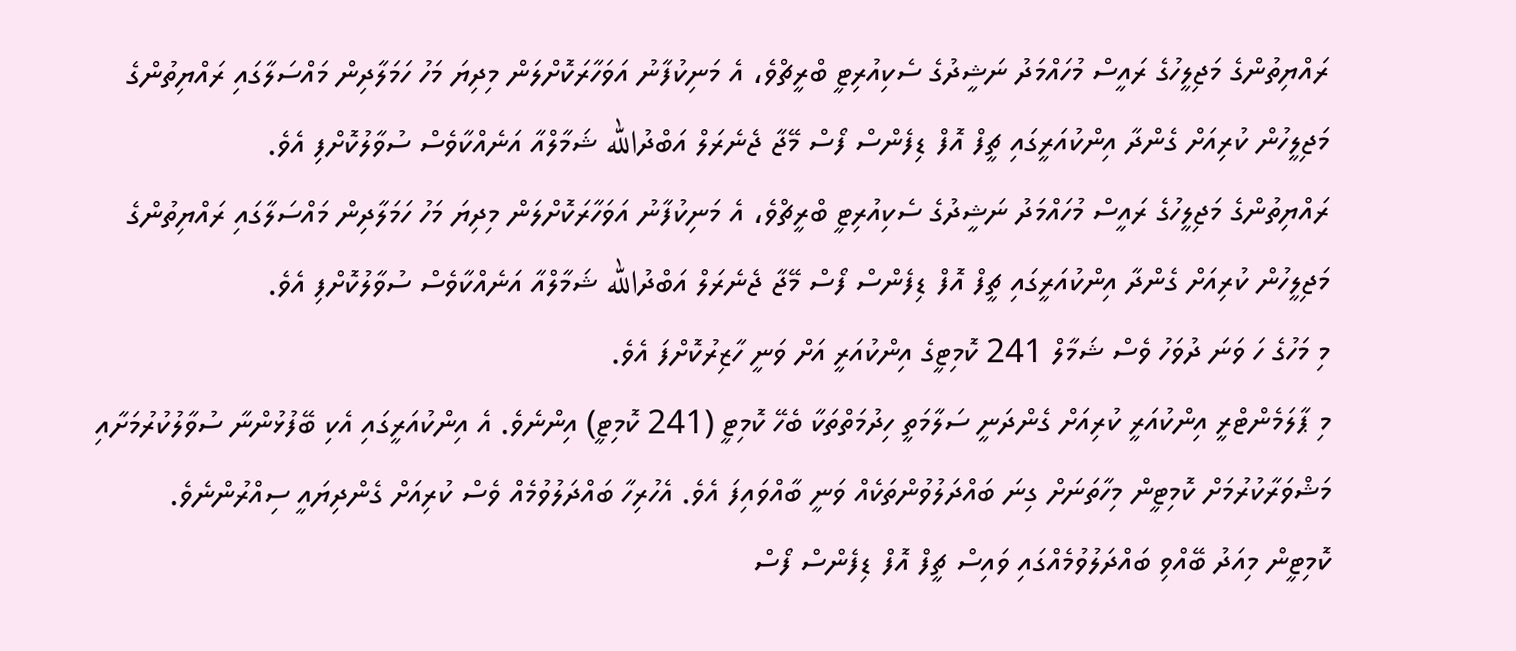ރައްޔިތުންގެ މަޖިލީހުގެ ރައީސް މުހައްމަދު ނަޝީދުގެ ސެކިއުރިޓީ ބްރީޗްވެ، އެ މަނިކުފާނު އަވަހާރަކޮށްލަން މިދިޔަ މަހު ހަމަލާދިން މައްސަލާގައި ރައްޔިތުންގެ މަޖިލީހުން ކުރިއަށް ގެންދާ އިންކުއަރީގައި ޗީފް އޮފް ޑިފެންސް ފޯސް މޭޖާ ޖެނެރަލް އަބްދުالله ޝަމާލްއާ އަނެއްކާވެސް ސުވާލުކޮށްފި އެވެ.
ރައްޔިތުންގެ މަޖިލީހުގެ ރައީސް މުހައްމަދު ނަޝީދުގެ ސެކިއުރިޓީ ބްރީޗްވެ، އެ މަނިކުފާނު އަވަހާރަކޮށްލަން މިދިޔަ މަހު ހަމަލާދިން މައްސަލާގައި ރައްޔިތުންގެ މަޖިލީހުން ކުރިއަށް ގެންދާ އިންކުއަރީގައި ޗީފް އޮފް ޑިފެންސް ފޯސް މޭޖާ ޖެނެރަލް އަބްދުالله ޝަމާލްއާ އަނެއްކާވެސް ސުވާލުކޮށްފި އެވެ.
މި މަހުގެ ހަ ވަނަ ދުވަހު ވެސް ޝަމާލް 241 ކޮމިޓީގެ އިންކުއަރީ އަށް ވަނީ ހާޒިރުކޮށްފަ އެވެ.
މި ޕާލަމެންޓްރީ އިންކުއަރީ ކުރިއަށް ގެންދަނީ ސަލާމަތީ ހިދުމަތްތަކާ ބެހޭ ކޮމިޓީ (241 ކޮމިޓީ) އިންނެވެ. އެ އިންކުއަރީގައި އެކި ބޭފުޅުންނާ ސުވާލުކުރުމަށާއި މަޝްވަރާކުރުމަށް ކޮމިޓީން މިހާތަނަށް ގިނަ ބައްދަލުވުންތަކެއް ވަނީ ބާއްވައިފަ އެވެ. އެހުރިހާ ބައްދަލުވުމެއް ވެސް ކުރިއަށް ގެންދިޔައީ ސިއްރުންނެވެ.
ކޮމިޓީން މިއަދު ބޭއްވި ބައްދަލުވުމެއްގައި ވައިސް ޗީފް އޮފް ޑިފެންސް ފޯސް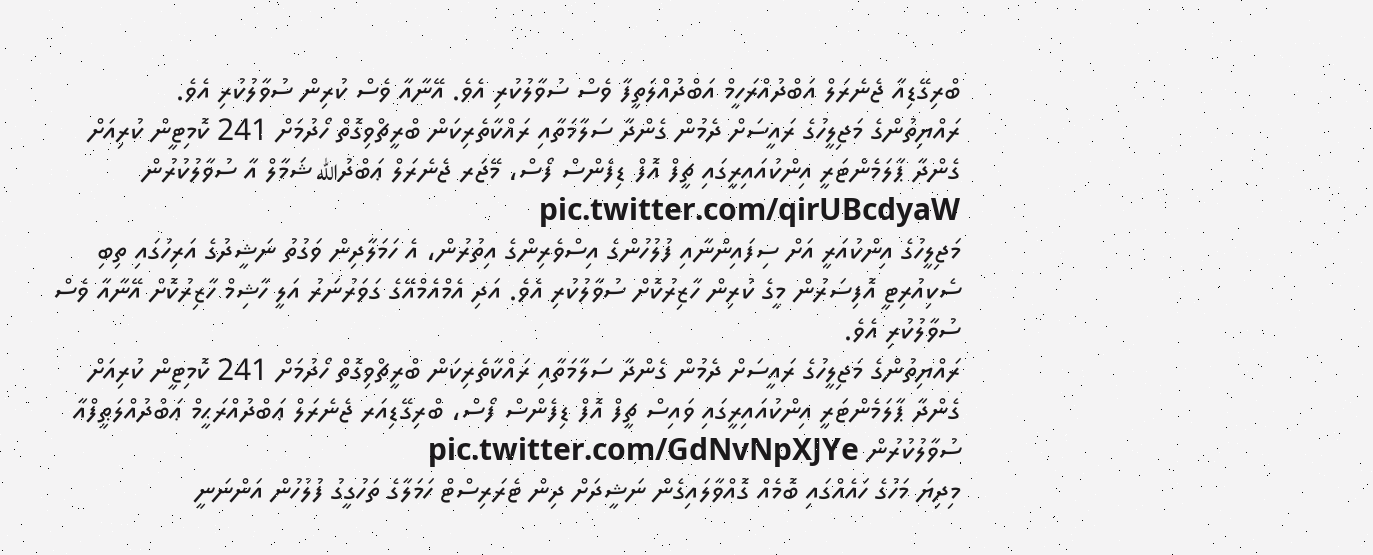ބްރިގޭޑިއާ ޖެނެރަލް އަބްދުއްރަހީމް އަބްދުއްލަތީފާ ވެސް ސުވާލުކުރި އެވެ. އޭނާއާ ވެސް ކުރިން ސުވާލުކުރި އެވެ.
ރައްޔިތުންގެ މަޖިލީހުގެ ރައީސަށް ދެމުން ގެންދާ ސަލާމަތާއި ރައްކާތެރިކަން ބްރީޗްވިގޮތް ހޯދުމަށް 241 ކޮމިޓީން ކުރިއަށް ގެންދާ ޕާލަމެންޓަރީ އިންކުއައިރީގައި ޗީފް އޮފް ޑިފެންސް ފޯސް، މޭޖަރ ޖެނެރަލް ޢަބްދުالله ޝަމާލް އާ ސުވާލުކުރުން pic.twitter.com/qirUBcdyaW
މަޖިލީހުގެ އިންކުއަރީ އަށް ސިފައިންނާއި ފުލުހުންގެ އިސްވެރިންގެ އިތުރުން، އެ ހަމަލާދިން ވަގުތު ނަޝީދުގެ އަރިހުގައި ތިބި ސެކިއުރިޓީ އޮފިސަރުން މީގެ ކުރިން ހާޒިރުކޮށް ސުވާލުކުރި އެވެ. އަދި އެމްއެމްއޭގެ ގަވަރުނަރު އަލީ ހާޝިމް ހާޒިރުކޮށް އޭނާއާ ވެސް ސުވާލުކުރި އެވެ.
ރައްޔިތުންގެ މަޖިލީހުގެ ރައީސަށް ދެމުން ގެންދާ ސަލާމަތާއި ރައްކާތެރިކަން ބްރީޗްވިގޮތް ހޯދުމަށް 241 ކޮމިޓީން ކުރިއަށް ގެންދާ ޕާލަމެންޓަރީ އިންކުއައިރީގައި ވައިސް ޗީފް އޮފް ޑިފެންސް ފޯސް، ބްރިގޭޑިއަރ ޖެނެރަލް ޢަބްދުއްރަޙީމް ޢަބްދުއްލަޠީފްއާ ސުވާލުކުރުން pic.twitter.com/GdNvNpXJYe
މިދިޔަ މަހުގެ ހައެއްގައި ބޮމެއް ގޮއްވާލައިގެން ނަޝީދަށް ދިން ޓެރަރިސްޓް ހަމަލާގެ ތަހުގީގު ފުލުހުން އަންނަނީ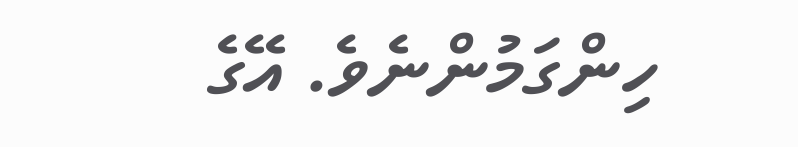ހިންގަމުންނެވެ. އޭގެ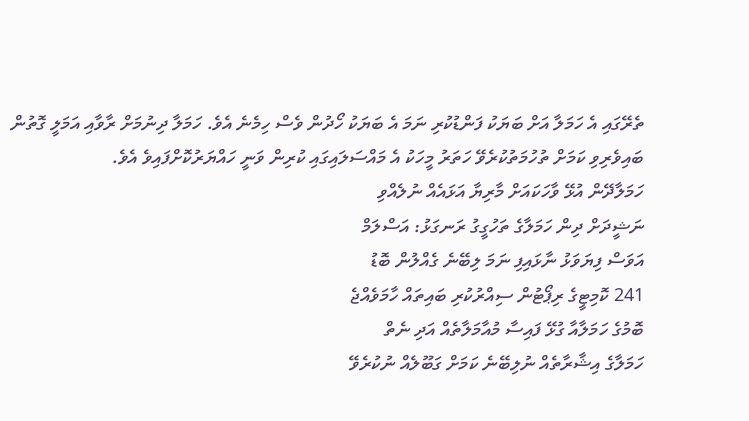ތެރޭގައި އެ ހަމަލާ އަށް ބަޔަކު ފަންޑުކުރި ނަމަ އެ ބަޔަކު ހޯދުން ވެސް ހިމެނެ އެވެ. ހަމަލާ ދިނުމަށް ރާވާއި އަމަލީ ގޮތުން ބައިވެރިވި ކަމަށް ތުހުމަތުކުރެވޭ ހަތަރު މީހަކު އެ މައްސަލައިގައި ކުރިން ވަނީ ހައްޔަރުކޮށްފައިވެ އެވެ.
ހަމަލާދޭން އުޅޭ ވާހަކައަށް މާރިޔާ އަޅައެއް ނުލެއްވި
ނަޝީދަށް ދިން ހަމަލާގެ ތަހުގީގު ރަނގަޅު: އަސްލަމް
އަވަސް ފިޔަވަޅު ނާޅައިފި ނަމަ ލިބޭނެ ގެއްލުން ބޮޑު
241 ކޮމިޓީގެ ރިޕޯޓުން ސިއްރުކުރި ބައިތައް ހާމަވެއްޖެ
ބޮމުގެ ހަމަލާއާ ގުޅޭ ފައިސާ މުއާމަލާތެއް އަދި ނެތް
ހަމަލާގެ އިޝާރާތެއް ނުލިބޭނެ ކަމަށް ގަބޫލެއް ނުކުރެވޭ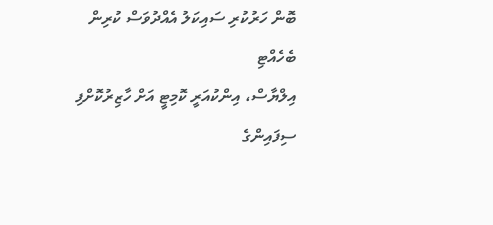ބޮން ހަރުކުރި ސައިކަލު އެއްދުވަސް ކުރިން ބެހެއްޓި
އިލްޔާސް، އިންކުއަރީ ކޮމިޓީ އަށް ހާޒިރުކޮށްފި
ސިފައިންގެ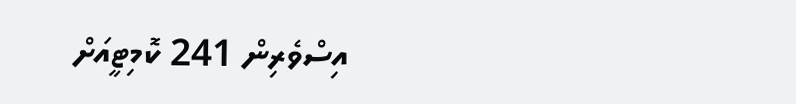އިސްވެރިން 241 ކޮމިޓީއަށް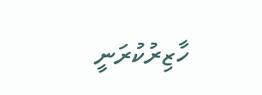ހާޒިރުކުރަނީ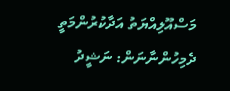މަސްއޫލިއްޔަތު އަދާކުރުންމަތީ ދެމިހުންނާނަން: ނަޝީދު